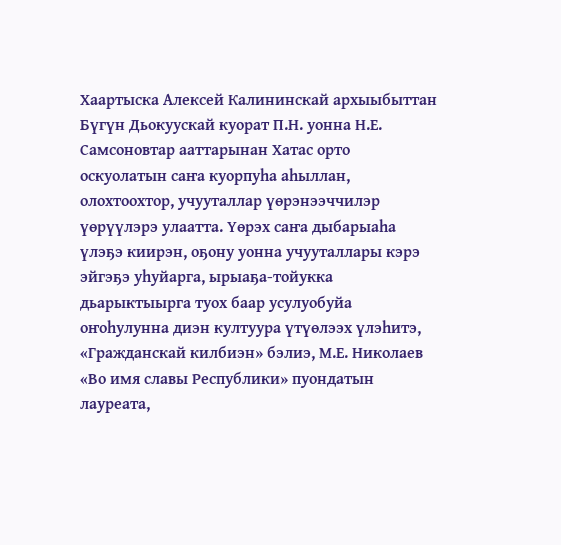Хаартыска Алексей Калининскай архыыбыттан
Бүгүн Дьокуускай куорат П.Н. уонна Н.Е. Самсоновтар ааттарынан Хатас орто оскуолатын саҥа куорпуһа аһыллан, олохтоохтор, учууталлар үөрэнээччилэр үөрүүлэрэ улаатта. Үөрэх саҥа дыбарыаһа үлэҕэ киирэн, оҕону уонна учууталлары кэрэ эйгэҕэ уһуйарга, ырыаҕа-тойукка дьарыктыырга туох баар усулуобуйа оҥоһулунна диэн култуура үтүөлээх үлэһитэ, «Гражданскай килбиэн» бэлиэ, М.Е. Николаев «Во имя славы Республики» пуондатын лауреата,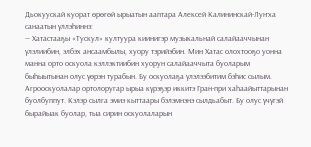Дьокуускай куорат өрөгөй ырыатын ааптара Алексей Калининскай-Луҥха санаатын үллэһиннэ:
— Хатастааҕы «Тускул» култуура киинигэр музыкальнай салайааччынан үлэлиибин, элбэх ансаамбылы, хуору тэрийэбин. Мин Хатас олохтооҕо уонна манна орто оскуола кэллэктиибин хуорун салайааччыта буоларым быһыытынан олус үөрэн турабын. Бу оскуолаҕа үлэлээбитим бэһис сылым. Агрооскуолалар ортолоругар ырыа күрэҕэр иккитэ Гран-при хаһаайыттарынан буолбуппут. Кэлэр сылга эмиэ кыттаары бэлэмнэнэ сылдьабыт. Бу олус үчүгэй бырайыак буолар, тыа сирин оскуолаларын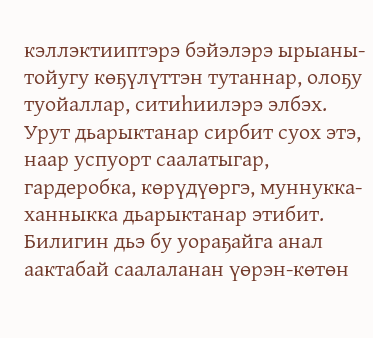кэллэктииптэрэ бэйэлэрэ ырыаны-тойугу көҕүлүттэн тутаннар, олоҕу туойаллар, ситиһиилэрэ элбэх.
Урут дьарыктанар сирбит суох этэ, наар успуорт саалатыгар, гардеробка, көрүдүөргэ, муннукка-ханныкка дьарыктанар этибит. Билигин дьэ бу уораҕайга анал аактабай саалаланан үөрэн-көтөн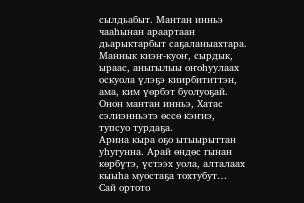сылдьабыт. Мантан инньэ чааһынан араартаан дьарыктарбыт саҕаланыахтара. Маннык киэҥ-куоҥ, сырдык, ыраас, аныгылыы оҥоһуулаах оскуола үлэҕэ киирбититтэн, ама, ким үөрбэт буолуоҕай. Онон мантан инньэ, Хатас сэлиэнньэтэ өссө кэҥиэ, тупсуо турдаҕа.
Арина кыра оҕо ытыырыттан уһугунна. Арай өндөс гынан көрбүтэ, үстээх уола, алталаах кыыһа муостаҕа тохтубут…
Сай ортото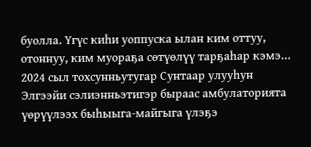буолла. Үгүс киһи уоппуска ылан ким оттуу, отоннуу, ким муораҕа сөтүөлүү тарҕаһар кэмэ…
2024 сыл тохсунньутугар Сунтаар улууһун Элгээйи сэлиэнньэтигэр быраас амбулаторията үөрүүлээх быһыыга-майгыга үлэҕэ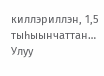киллэриллэн, 1,5 тыһыынчаттан…
Улуу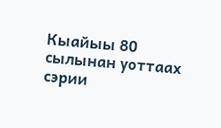Кыайыы 80 сылынан уоттаах сэрии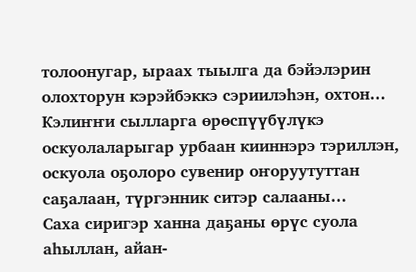толоонугар, ыраах тыылга да бэйэлэрин олохторун кэрэйбэккэ сэриилэһэн, охтон…
Кэлиҥҥи сылларга өрөспүүбүлүкэ оскуолаларыгар урбаан кииннэрэ тэриллэн, оскуола оҕолоро сувенир оҥоруутуттан саҕалаан, түргэнник ситэр салааны…
Саха сиригэр ханна даҕаны өрүс суола аһыллан, айан-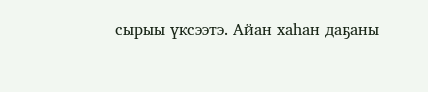сырыы үксээтэ. Айан хаһан даҕаны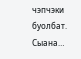чэпчэки буолбат. Сыана…